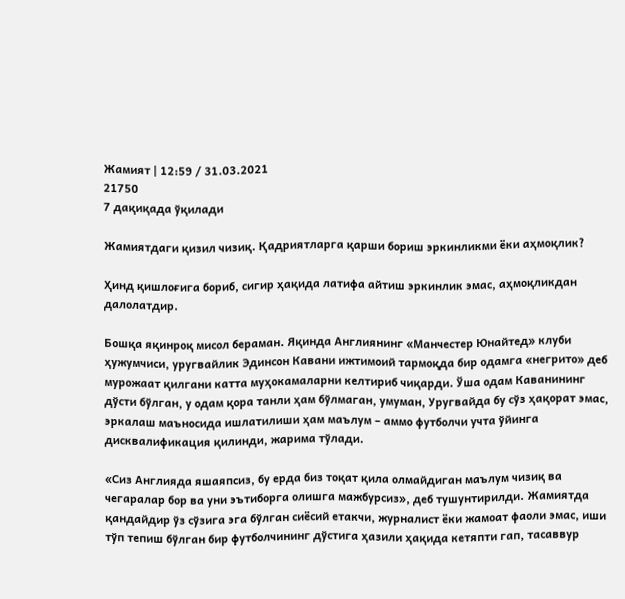Жамият | 12:59 / 31.03.2021
21750
7 дақиқада ўқилади

Жамиятдаги қизил чизиқ. Қадриятларга қарши бориш эркинликми ёки аҳмоқлик?

Ҳинд қишлоғига бориб, сигир ҳақида латифа айтиш эркинлик эмас, аҳмоқликдан далолатдир.

Бошқа яқинроқ мисол бераман. Яқинда Англиянинг «Манчестер Юнайтед» клуби ҳужумчиси, уругвайлик Эдинсон Кавани ижтимоий тармоқда бир одамга «негрито» деб мурожаат қилгани катта муҳокамаларни келтириб чиқарди. Ўша одам Каванининг дўсти бўлган, у одам қора танли ҳам бўлмаган, умуман, Уругвайда бу сўз ҳақорат эмас, эркалаш маъносида ишлатилиши ҳам маълум – аммо футболчи учта ўйинга дисквалификация қилинди, жарима тўлади.

«Сиз Англияда яшаяпсиз, бу ерда биз тоқат қила олмайдиган маълум чизиқ ва чегаралар бор ва уни эътиборга олишга мажбурсиз», деб тушунтирилди. Жамиятда қандайдир ўз сўзига эга бўлган сиёсий етакчи, журналист ёки жамоат фаоли эмас, иши тўп тепиш бўлган бир футболчининг дўстига ҳазили ҳақида кетяпти гап, тасаввур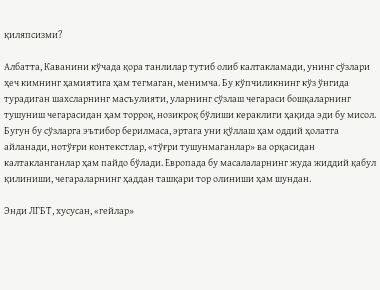қиляпсизми?

Албатта, Каванини кўчада қора танлилар тутиб олиб калтакламади, унинг сўзлари ҳеч кимнинг ҳамиятига ҳам тегмаган, менимча. Бу кўпчиликнинг кўз ўнгида турадиган шахсларнинг масъулияти, уларнинг сўзлаш чегараси бошқаларнинг тушуниш чегарасидан ҳам торроқ, нозикроқ бўлиши кераклиги ҳақида эди бу мисол. Бугун бу сўзларга эътибор берилмаса, эртага уни қўллаш ҳам оддий ҳолатга айланади, нотўғри контекстлар, «тўғри тушунмаганлар» ва орқасидан калтакланганлар ҳам пайдо бўлади. Европада бу масалаларнинг жуда жиддий қабул қилиниши, чегараларнинг ҳаддан ташқари тор олиниши ҳам шундан.

Энди ЛГБТ, хусусан, «гейлар»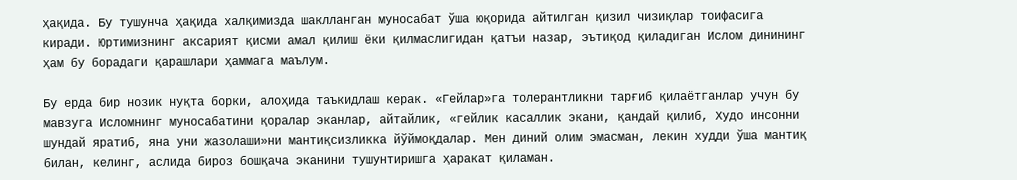ҳақида. Бу тушунча ҳақида халқимизда шаклланган муносабат ўша юқорида айтилган қизил чизиқлар тоифасига киради. Юртимизнинг аксарият қисми амал қилиш ёки қилмаслигидан қатъи назар, эътиқод қиладиган Ислом динининг ҳам бу борадаги қарашлари ҳаммага маълум.

Бу ерда бир нозик нуқта борки, алоҳида таъкидлаш керак. «Гейлар»га толерантликни тарғиб қилаётганлар учун бу мавзуга Исломнинг муносабатини қоралар эканлар, айтайлик, «гейлик касаллик экани, қандай қилиб, Худо инсонни шундай яратиб, яна уни жазолаши»ни мантиқсизликка йўймоқдалар. Мен диний олим эмасман, лекин худди ўша мантиқ билан, келинг, аслида бироз бошқача эканини тушунтиришга ҳаракат қиламан.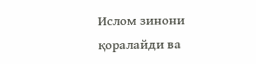Ислом зинони қоралайди ва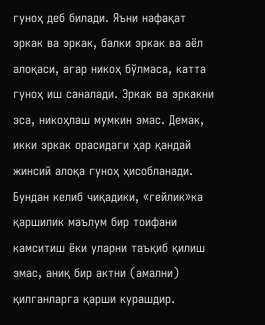гуноҳ деб билади. Яъни нафақат эркак ва эркак, балки эркак ва аёл алоқаси, агар никоҳ бўлмаса, катта гуноҳ иш саналади. Эркак ва эркакни эса, никоҳлаш мумкин эмас. Демак, икки эркак орасидаги ҳар қандай жинсий алоқа гуноҳ ҳисобланади. Бундан келиб чиқадики, «гейлик»ка қаршилик маълум бир тоифани камситиш ёки уларни таъқиб қилиш эмас, аниқ бир актни (амални) қилганларга қарши курашдир.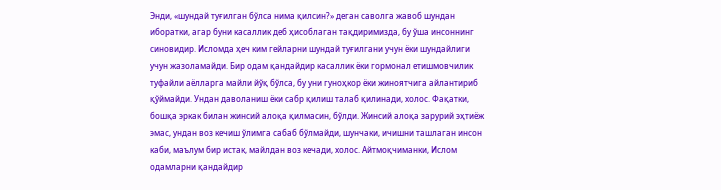Энди, «шундай туғилган бўлса нима қилсин?» деган саволга жавоб шундан иборатки, агар буни касаллик деб ҳисоблаган тақдиримизда, бу ўша инсоннинг синовидир. Исломда ҳеч ким гейларни шундай туғилгани учун ёки шундайлиги учун жазоламайди. Бир одам қандайдир касаллик ёки гормонал етишмовчилик туфайли аёлларга майли йўқ бўлса, бу уни гуноҳкор ёки жиноятчига айлантириб қўймайди. Ундан даволаниш ёки сабр қилиш талаб қилинади, холос. Фақатки, бошқа эркак билан жинсий алоқа қилмасин, бўлди. Жинсий алоқа зарурий эҳтиёж эмас, ундан воз кечиш ўлимга сабаб бўлмайди, шунчаки, ичишни ташлаган инсон каби, маълум бир истак, майлдан воз кечади, холос. Айтмоқчиманки, Ислом одамларни қандайдир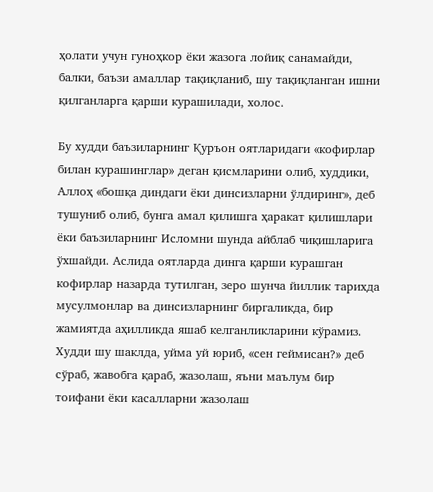ҳолати учун гуноҳкор ёки жазога лойиқ санамайди, балки, баъзи амаллар тақиқланиб, шу тақиқланган ишни қилганларга қарши курашилади, холос.

Бу худди баъзиларнинг Қуръон оятларидаги «кофирлар билан курашинглар» деган қисмларини олиб, худдики, Аллоҳ «бошқа диндаги ёки динсизларни ўлдиринг», деб тушуниб олиб, бунга амал қилишга ҳаракат қилишлари ёки баъзиларнинг Исломни шунда айблаб чиқишларига ўхшайди. Аслида оятларда динга қарши курашган кофирлар назарда тутилган, зеро шунча йиллик тарихда мусулмонлар ва динсизларнинг биргаликда, бир жамиятда аҳилликда яшаб келганликларини кўрамиз. Худди шу шаклда, уйма уй юриб, «сен геймисан?» деб сўраб, жавобга қараб, жазолаш, яъни маълум бир тоифани ёки касалларни жазолаш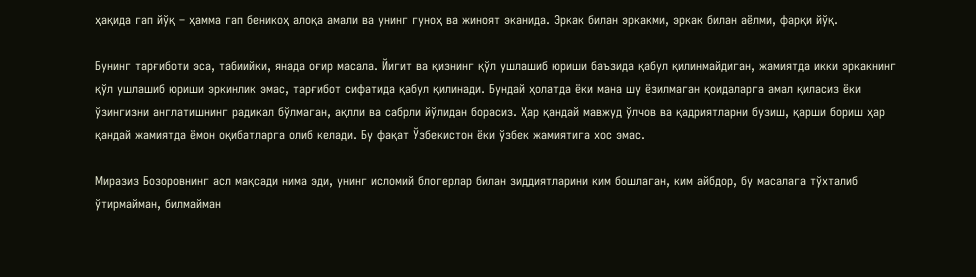ҳақида гап йўқ – ҳамма гап беникоҳ алоқа амали ва унинг гуноҳ ва жиноят эканида. Эркак билан эркакми, эркак билан аёлми, фарқи йўқ.

Бунинг тарғиботи эса, табиийки, янада оғир масала. Йигит ва қизнинг қўл ушлашиб юриши баъзида қабул қилинмайдиган, жамиятда икки эркакнинг қўл ушлашиб юриши эркинлик эмас, тарғибот сифатида қабул қилинади. Бундай ҳолатда ёки мана шу ёзилмаган қоидаларга амал қиласиз ёки ўзингизни англатишнинг радикал бўлмаган, ақлли ва сабрли йўлидан борасиз. Ҳар қандай мавжуд ўлчов ва қадриятларни бузиш, қарши бориш ҳар қандай жамиятда ёмон оқибатларга олиб келади. Бу фақат Ўзбекистон ёки ўзбек жамиятига хос эмас.

Миразиз Бозоровнинг асл мақсади нима эди, унинг исломий блогерлар билан зиддиятларини ким бошлаган, ким айбдор, бу масалага тўхталиб ўтирмайман, билмайман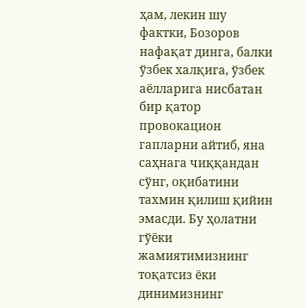ҳам, лекин шу фактки, Бозоров нафақат динга, балки ўзбек халқига, ўзбек аёлларига нисбатан бир қатор провокацион гапларни айтиб, яна саҳнага чиққандан сўнг, оқибатини тахмин қилиш қийин эмасди. Бу ҳолатни гўёки жамиятимизнинг тоқатсиз ёки динимизнинг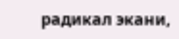радикал экани,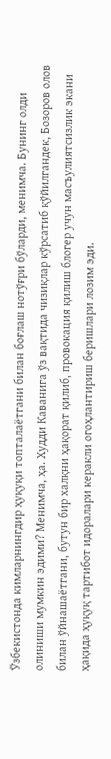Ўзбекистонда кимларнингдир ҳуқуқи топталаётгани билан боғлаш нотўғри бўларди, менимча. Бунинг олди олиниши мумкин эдими? Менимча, ҳа. Худди Каванига ўз вақтида чизиқлар кўрсатиб қўйилгандек, Бозоров олов билан ўйнашаётгани, бутун бир халқни ҳақорат қилиб, провокация қилиш блогер учун масъулиятсизлик экани ҳақида ҳуқуқ тартибот идоралари керакли огоҳлантириш беришлари лозим эди.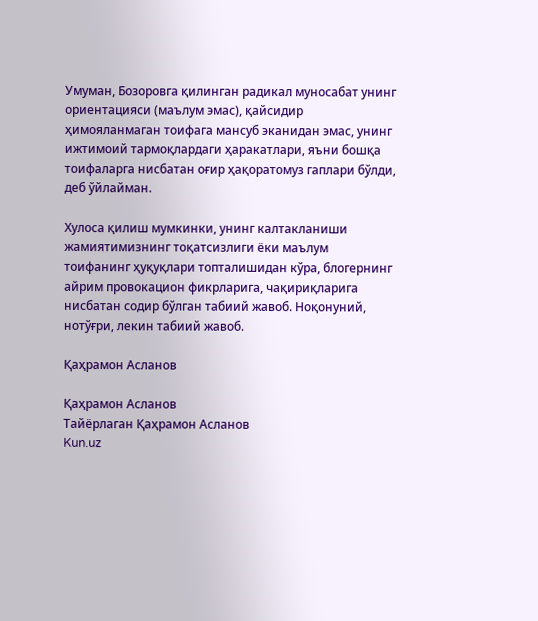Умуман, Бозоровга қилинган радикал муносабат унинг ориентацияси (маълум эмас), қайсидир ҳимояланмаган тоифага мансуб эканидан эмас, унинг ижтимоий тармоқлардаги ҳаракатлари, яъни бошқа тоифаларга нисбатан оғир ҳақоратомуз гаплари бўлди, деб ўйлайман.

Хулоса қилиш мумкинки, унинг калтакланиши жамиятимизнинг тоқатсизлиги ёки маълум тоифанинг ҳуқуқлари топталишидан кўра, блогернинг айрим провокацион фикрларига, чақириқларига нисбатан содир бўлган табиий жавоб. Ноқонуний, нотўғри, лекин табиий жавоб.

Қаҳрамон Асланов

Қаҳрамон Асланов
Тайёрлаган Қаҳрамон Асланов
Kun.uz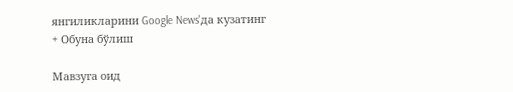янгиликларини Google News'да кузатинг
+ Обуна бўлиш

Мавзуга оид